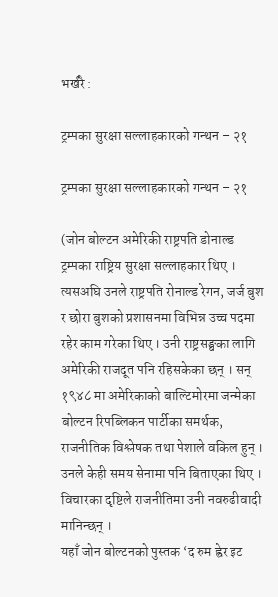भर्खरै :

ट्रम्पका सुरक्षा सल्लाहकारको गन्थन – २१

ट्रम्पका सुरक्षा सल्लाहकारको गन्थन – २१

(जोन बोल्टन अमेरिकी राष्ट्रपति डोनाल्ड ट्रम्पका राष्ट्रिय सुरक्षा सल्लाहकार थिए । त्यसअघि उनले राष्ट्रपति रोनाल्ड रेगन, जर्ज बुश र छोरा बुशको प्रशासनमा विभिन्न उच्च पदमा रहेर काम गरेका थिए । उनी राष्ट्रसङ्घका लागि अमेरिकी राजदूत पनि रहिसकेका छन् । सन् १९४८ मा अमेरिकाको बाल्टिमोरमा जन्मेका बोल्टन रिपब्लिकन पार्टीका समर्थक, राजनीतिक विश्लेषक तथा पेशाले वकिल हुन् । उनले केही समय सेनामा पनि बिताएका थिए । विचारका दृष्टिले राजनीतिमा उनी नवरुढीवादी मानिन्छन् ।
यहाँ जोन बोल्टनको पुस्तक ‘द रुम ह्वेर इट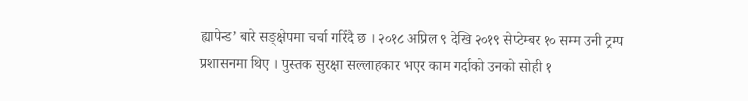ह्यापेन्ड’ बारे सङ्क्षेपमा चर्चा गरिँदै छ । २०१८ अप्रिल ९ देखि २०१९ सेप्टेम्बर १० सम्म उनी ट्रम्प प्रशासनमा थिए । पुस्तक सुरक्षा सल्लाहकार भएर काम गर्दाको उनको सोही १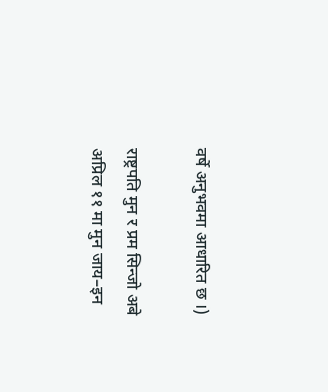वर्षे अनुभवमा आधारित छ ।)

राष्ट्रपति मुन र प्रम सिन्जो अबे
अप्रिल ११ मा मुन जाय–इन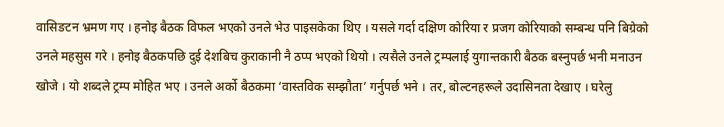वासिङटन भ्रमण गए । हनोइ बैठक विफल भएको उनले भेउ पाइसकेका थिए । यसले गर्दा दक्षिण कोरिया र प्रजग कोरियाको सम्बन्ध पनि बिग्रेको उनले महसुस गरे । हनोइ बैठकपछि दुई देशबिच कुराकानी नै ठप्प भएको थियो । त्यसैले उनले ट्रम्पलाई युगान्तकारी बैठक बस्नुपर्छ भनी मनाउन खोजे । यो शब्दले ट्रम्प मोहित भए । उनले अर्को बैठकमा ‘वास्तविक सम्झौता’ गर्नुपर्छ भने । तर, बोल्टनहरूले उदासिनता देखाए । घरेलु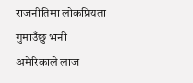राजनीतिमा लोकप्रियता गुमाउँछु भनी अमेरिकाले लाज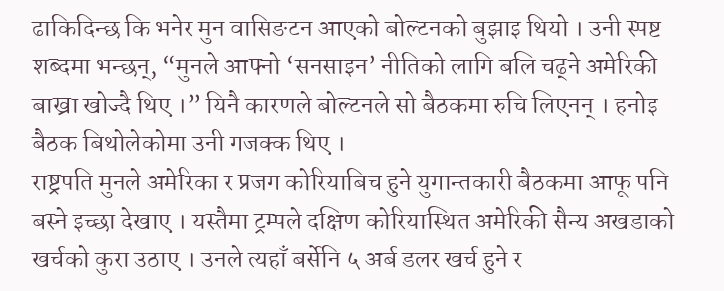ढाकिदिन्छ कि भनेर मुन वासिङटन आएको बोल्टनको बुझाइ थियो । उनी स्पष्ट शब्दमा भन्छन्, “मुनले आफ्नो ‘सनसाइन’ नीतिको लागि बलि चढ्ने अमेरिकी बाख्रा खोज्दै थिए ।” यिनै कारणले बोल्टनले सो बैठकमा रुचि लिएनन् । हनोइ बैठक बिथोलेकोमा उनी गजक्क थिए ।
राष्ट्रपति मुनले अमेरिका र प्रजग कोरियाबिच हुने युगान्तकारी बैठकमा आफू पनि बस्ने इच्छा देखाए । यस्तैमा ट्रम्पले दक्षिण कोरियास्थित अमेरिकी सैन्य अखडाको खर्चको कुरा उठाए । उनले त्यहाँ बर्सेनि ५ अर्ब डलर खर्च हुने र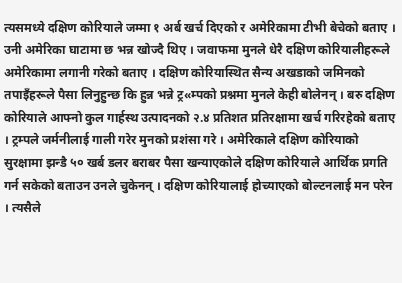त्यसमध्ये दक्षिण कोरियाले जम्मा १ अर्ब खर्च दिएको र अमेरिकामा टीभी बेचेको बताए । उनी अमेरिका घाटामा छ भन्न खोज्दै थिए । जवाफमा मुनले धेरै दक्षिण कोरियालीहरूले अमेरिकामा लगानी गरेको बताए । दक्षिण कोरियास्थित सैन्य अखडाको जमिनको तपाइँहरूले पैसा लिनुहुन्छ कि हुन्न भन्ने ट्र«म्पको प्रश्नमा मुनले केही बोलेनन् । बरु दक्षिण कोरियाले आफ्नो कुल गार्हस्थ उत्पादनको २.४ प्रतिशत प्रतिरक्षामा खर्च गरिरहेको बताए । ट्रम्पले जर्मनीलाई गाली गरेर मुनको प्रशंसा गरे । अमेरिकाले दक्षिण कोरियाको सुरक्षामा झन्डै ५० खर्ब डलर बराबर पैसा खन्याएकोले दक्षिण कोरियाले आर्थिक प्रगति गर्न सकेको बताउन उनले चुकेनन् । दक्षिण कोरियालाई होच्याएको बोल्टनलाई मन परेन । त्यसैले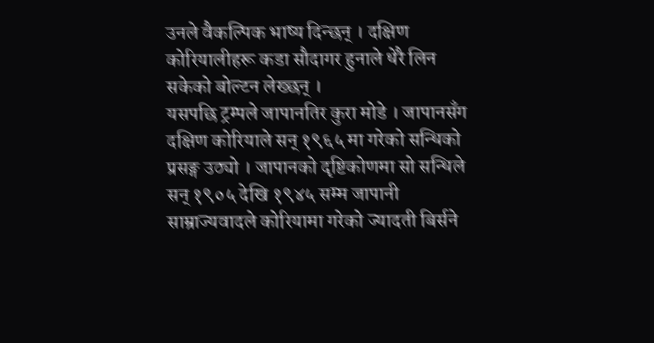उनले वैकल्पिक भाष्य दिन्छन् । दक्षिण कोरियालीहरू कडा सौदागर हुनाले धेरै लिन सकेको बोल्टन लेख्छन् ।
यसपछि ट्रम्पले जापानतिर कुरा मोडे । जापानसँग दक्षिण कोरियाले सन् १९६५ मा गरेको सन्धिको प्रसङ्ग उठ्यो । जापानको दृष्टिकोणमा सो सन्धिले सन् १९०५ देखि १९४५ सम्म जापानी साम्राज्यवादले कोरियामा गरेको ज्यादती बिर्सने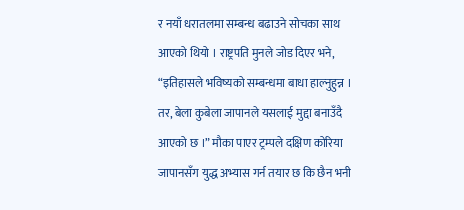र नयाँ धरातलमा सम्बन्ध बढाउने सोचका साथ आएको थियो । राष्ट्रपति मुनले जोड दिएर भने, “इतिहासले भविष्यको सम्बन्धमा बाधा हाल्नुहुन्न । तर, बेला कुबेला जापानले यसलाई मुद्दा बनाउँदै आएको छ ।” मौका पाएर ट्रम्पले दक्षिण कोरिया जापानसँग युद्ध अभ्यास गर्न तयार छ कि छैन भनी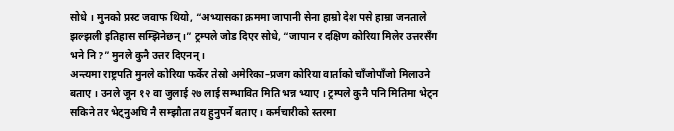सोधे । मुनको प्रस्ट जवाफ थियो, “अभ्यासका क्रममा जापानी सेना हाम्रो देश पसे हाम्रा जनताले झल्झली इतिहास सम्झिनेछन् ।” ट्रम्पले जोड दिएर सोधे, “जापान र दक्षिण कोरिया मिलेर उत्तरसँग भने नि ?” मुनले कुनै उत्तर दिएनन् ।
अन्त्यमा राष्ट्रपति मुनले कोरिया फर्केर तेस्रो अमेरिका–प्रजग कोरिया वार्ताको चाँजोपाँजो मिलाउने बताए । उनले जून १२ वा जुलाई २७ लाई सम्भावित मिति भन्न भ्याए । ट्रम्पले कुनै पनि मितिमा भेट्न सकिने तर भेट्नुअघि नै सम्झौता तय हुनुपर्ने बताए । कर्मचारीको स्तरमा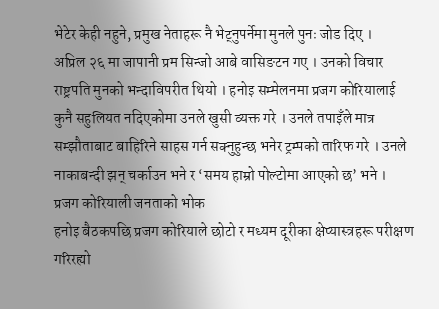भेटेर केही नहुने, प्रमुख नेताहरू नै भेट्नुपर्नेमा मुनले पुनः जोड दिए ।
अप्रिल २६ मा जापानी प्रम सिन्जो आबे वासिङटन गए । उनको विचार राष्ट्रपति मुनको भन्दाविपरीत थियो । हनोइ सम्मेलनमा प्रजग कोरियालाई कुनै सहुलियत नदिएकोमा उनले खुसी व्यक्त गरे । उनले तपाइँले मात्र सम्झौताबाट बाहिरिने साहस गर्न सक्नुहुन्छ भनेर ट्रम्पको तारिफ गरे । उनले नाकाबन्दी झन् चर्काउन भने र ‘समय हाम्रो पोल्टोमा आएको छ’ भने ।
प्रजग कोरियाली जनताको भोक
हनोइ बैठकपछि प्रजग कोरियाले छोटो र मध्यम दूरीका क्षेप्यास्त्रहरू परीक्षण गरिरह्यो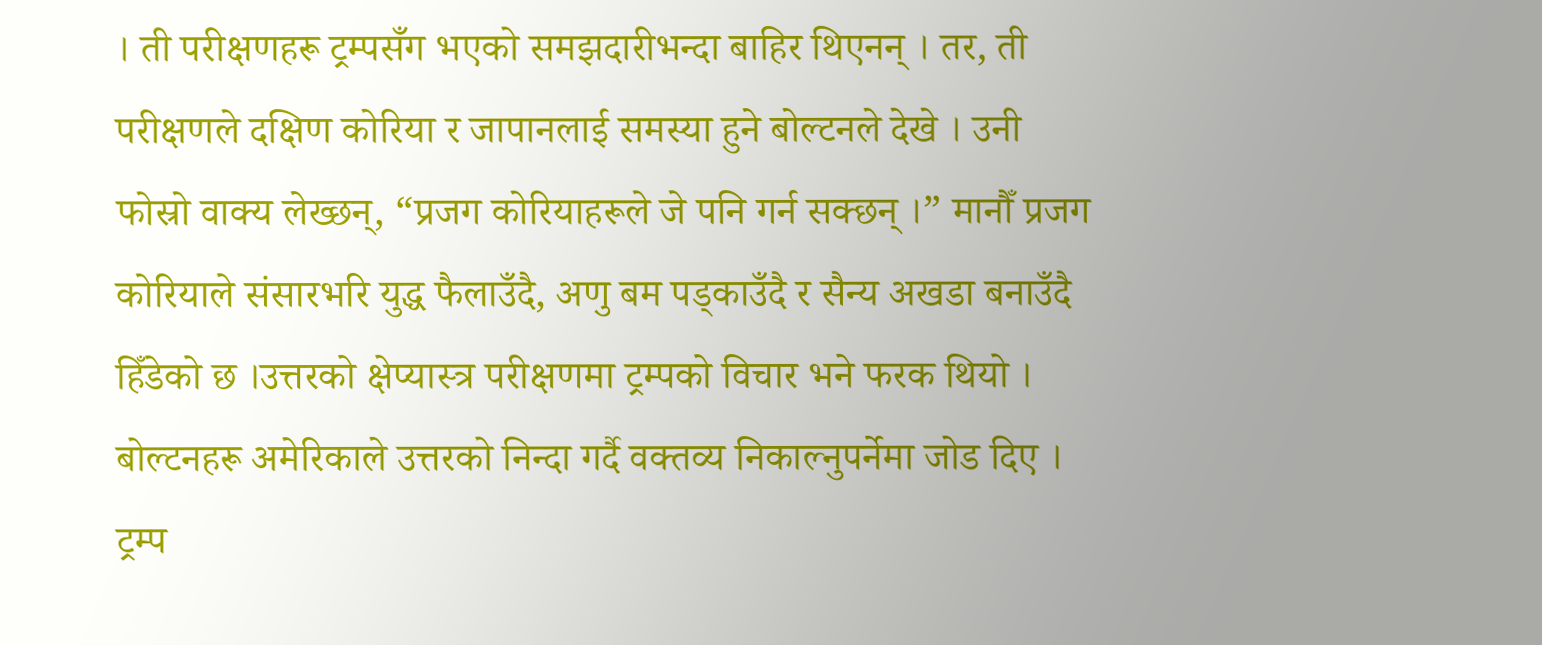। ती परीक्षणहरू ट्रम्पसँग भएको समझदारीभन्दा बाहिर थिएनन् । तर, ती परीक्षणले दक्षिण कोरिया र जापानलाई समस्या हुने बोल्टनले देखे । उनी फोस्रो वाक्य लेख्छन्, “प्रजग कोरियाहरूले जे पनि गर्न सक्छन् ।” मानौँ प्रजग कोरियाले संसारभरि युद्ध फैलाउँदै, अणु बम पड्काउँदै र सैन्य अखडा बनाउँदै हिँडेको छ ।उत्तरको क्षेप्यास्त्र परीक्षणमा ट्रम्पको विचार भने फरक थियो । बोल्टनहरू अमेरिकाले उत्तरको निन्दा गर्दै वक्तव्य निकाल्नुपर्नेमा जोड दिए । ट्रम्प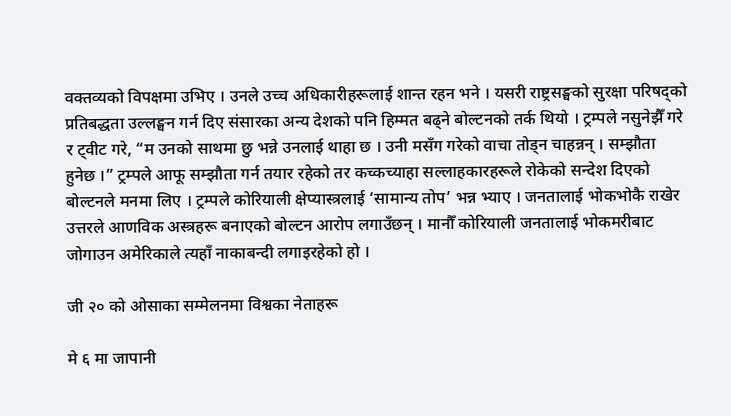वक्तव्यको विपक्षमा उभिए । उनले उच्च अधिकारीहरूलाई शान्त रहन भने । यसरी राष्ट्रसङ्घको सुरक्षा परिषद्को प्रतिबद्धता उल्लङ्घन गर्न दिए संसारका अन्य देशको पनि हिम्मत बढ्ने बोल्टनको तर्क थियो । ट्रम्पले नसुनेझैँ गरे र ट्वीट गरे, “म उनको साथमा छु भन्ने उनलाई थाहा छ । उनी मसँग गरेको वाचा तोड्न चाहन्नन् । सम्झौता हुनेछ ।” ट्रम्पले आफू सम्झौता गर्न तयार रहेको तर कच्कच्याहा सल्लाहकारहरूले रोकेको सन्देश दिएको बोल्टनले मनमा लिए । ट्रम्पले कोरियाली क्षेप्यास्त्रलाई ‘सामान्य तोप’ भन्न भ्याए । जनतालाई भोकभोकै राखेर उत्तरले आणविक अस्त्रहरू बनाएको बोल्टन आरोप लगाउँछन् । मानौँ कोरियाली जनतालाई भोकमरीबाट जोगाउन अमेरिकाले त्यहाँ नाकाबन्दी लगाइरहेको हो ।

जी २० को ओसाका सम्मेलनमा विश्वका नेताहरू

मे ६ मा जापानी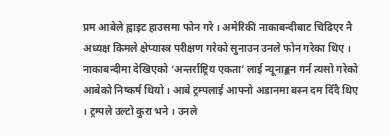प्रम आबेले ह्वाइट हाउसमा फोन गरे । अमेरिकी नाकाबन्दीबाट चिढिएर नै अध्यक्ष किमले क्षेप्यास्त्र परीक्षण गरेको सुनाउन उनले फोन गरेका थिए । नाकाबन्दीमा देखिएको ‘अन्तर्राष्ट्रिय एकता’ लाई न्यूनाङ्कन गर्न त्यसो गरेको आबेको निष्कर्ष थियो । आबे ट्रम्पलाई आफ्नो अडानमा बस्न दम दिँदै थिए । ट्रम्पले उल्टो कुरा भने । उनले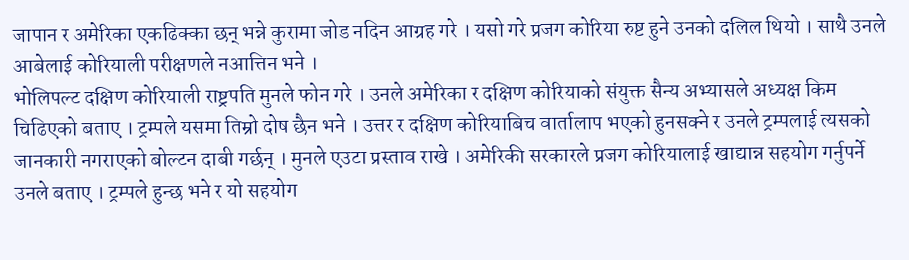जापान र अमेरिका एकढिक्का छन् भन्ने कुरामा जोड नदिन आग्रह गरे । यसो गरे प्रजग कोरिया रुष्ट हुने उनको दलिल थियो । साथै उनले आबेलाई कोरियाली परीक्षणले नआत्तिन भने ।
भोलिपल्ट दक्षिण कोरियाली राष्ट्रपति मुनले फोन गरे । उनले अमेरिका र दक्षिण कोरियाको संयुक्त सैन्य अभ्यासले अध्यक्ष किम चिढिएको बताए । ट्रम्पले यसमा तिम्रो दोष छैन भने । उत्तर र दक्षिण कोरियाबिच वार्तालाप भएको हुनसक्ने र उनले ट्रम्पलाई त्यसको जानकारी नगराएको बोल्टन दाबी गर्छन् । मुनले एउटा प्रस्ताव राखे । अमेरिकी सरकारले प्रजग कोरियालाई खाद्यान्न सहयोग गर्नुपर्ने उनले बताए । ट्रम्पले हुन्छ भने र यो सहयोग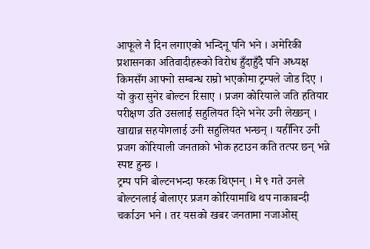आफूले नै दिन लगाएको भन्दिनू पनि भने । अमेरिकी प्रशासनका अतिवादीहरूको विरोध हुँदाहुँदै पनि अध्यक्ष किमसँग आफ्नो सम्बन्ध राम्रो भएकोमा ट्रम्पले जोड दिए । यो कुरा सुनेर बोल्टन रिसाए । प्रजग कोरियाले जति हतियार परीक्षण उति उसलाई सहुलियत दिने भनेर उनी लेख्छन् । खाद्यान्न सहयोगलाई उनी सहुलियत भन्छन् । यहीँनिर उनी प्रजग कोरियाली जनताको भोक हटाउन कति तत्पर छन् भन्ने स्पष्ट हुन्छ ।
ट्रम्प पनि बोल्टनभन्दा फरक थिएनन् । मे ९ गते उनले बोल्टनलाई बोलाएर प्रजग कोरियामाथि थप नाकाबन्दी चर्काउन भने । तर यसको खबर जनतामा नजाओस्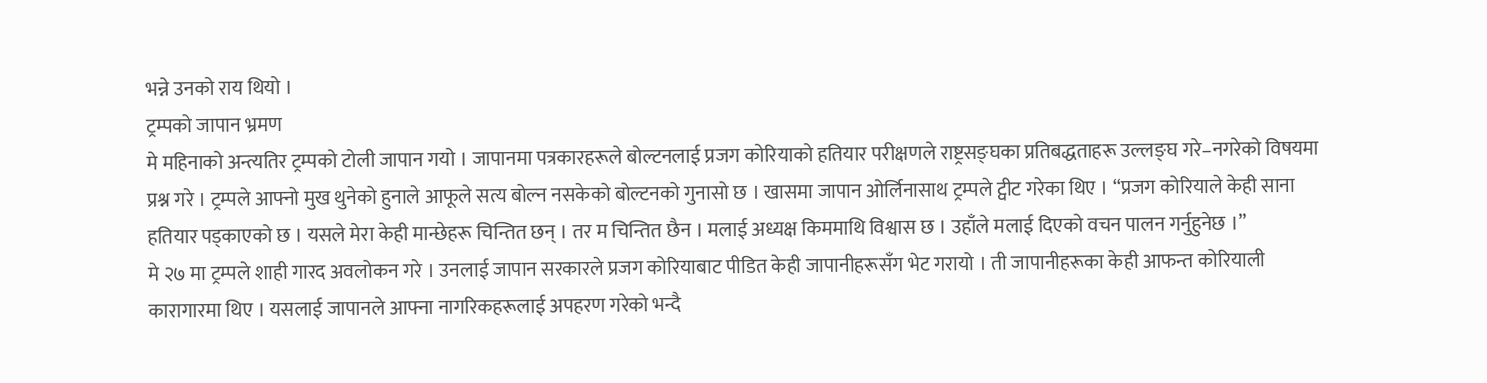भन्ने उनको राय थियो ।
ट्रम्पको जापान भ्रमण
मे महिनाको अन्त्यतिर ट्रम्पको टोली जापान गयो । जापानमा पत्रकारहरूले बोल्टनलाई प्रजग कोरियाको हतियार परीक्षणले राष्ट्रसङ्घका प्रतिबद्धताहरू उल्लङ्घ गरे–नगरेको विषयमा प्रश्न गरे । ट्रम्पले आफ्नो मुख थुनेको हुनाले आफूले सत्य बोल्न नसकेको बोल्टनको गुनासो छ । खासमा जापान ओर्लिनासाथ ट्रम्पले ट्वीट गरेका थिए । “प्रजग कोरियाले केही साना हतियार पड्काएको छ । यसले मेरा केही मान्छेहरू चिन्तित छन् । तर म चिन्तित छैन । मलाई अध्यक्ष किममाथि विश्वास छ । उहाँले मलाई दिएको वचन पालन गर्नुहुनेछ ।”
मे २७ मा ट्रम्पले शाही गारद अवलोकन गरे । उनलाई जापान सरकारले प्रजग कोरियाबाट पीडित केही जापानीहरूसँग भेट गरायो । ती जापानीहरूका केही आफन्त कोरियाली कारागारमा थिए । यसलाई जापानले आफ्ना नागरिकहरूलाई अपहरण गरेको भन्दै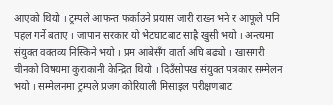आएको थियो । ट्रम्पले आफन्त फर्काउने प्रयास जारी राख्न भने र आफूले पनि पहल गर्ने बताए । जापान सरकार यो भेटघाटबाट साह्रै खुसी भयो । अन्त्यमा संयुक्त वक्तव्य निस्किने भयो । प्रम आबेसँग वार्ता अघि बढ्यो । खासगरी चीनको विषयमा कुराकानी केन्द्रित थियो । दिउँसोपख संयुक्त पत्रकार सम्मेलन भयो । सम्मेलनमा ट्रम्पले प्रजग कोरियाली मिसाइल परीक्षणबाट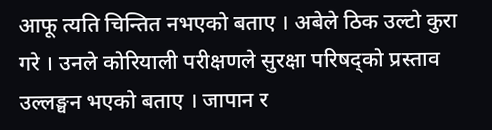आफू त्यति चिन्तित नभएको बताए । अबेले ठिक उल्टो कुरा गरे । उनले कोरियाली परीक्षणले सुरक्षा परिषद्को प्रस्ताव उल्लङ्घन भएको बताए । जापान र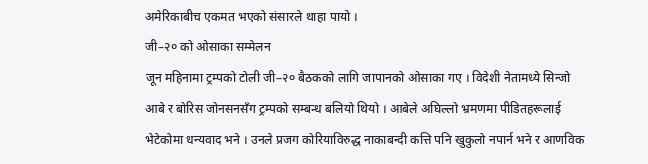अमेरिकाबीच एकमत भएको संसारले थाहा पायो ।
जी–२० को ओसाका सम्मेलन
जून महिनामा ट्रम्पको टोली जी–२० बैठकको लागि जापानको ओसाका गए । विदेशी नेतामध्ये सिन्जो आबे र बोरिस जोनसनसँग ट्रम्पको सम्बन्ध बलियो थियो । आबेले अघिल्लो भ्रमणमा पीडितहरूलाई भेटेकोमा धन्यवाद भने । उनले प्रजग कोरियाविरुद्ध नाकाबन्दी कत्ति पनि खुकुलो नपार्न भने र आणविक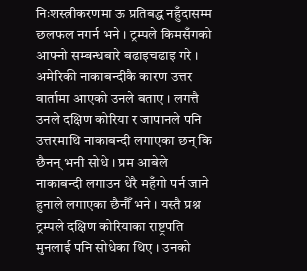निःशस्त्रीकरणमा ऊ प्रतिबद्ध नहुँदासम्म छलफल नगर्न भने । ट्रम्पले किमसँगको आफ्नो सम्बन्धबारे बढाइचढाइ गरे । अमेरिकी नाकाबन्दीकै कारण उत्तर वार्तामा आएको उनले बताए । लगत्तै उनले दक्षिण कोरिया र जापानले पनि उत्तरमाथि नाकाबन्दी लगाएका छन् कि छैनन् भनी सोधे । प्रम आबेले नाकाबन्दी लगाउन धेरै महँगो पर्न जाने हुनाले लगाएका छैनौँ भने । यस्तै प्रश्न ट्रम्पले दक्षिण कोरियाका राष्ट्रपति मुनलाई पनि सोधेका थिए । उनको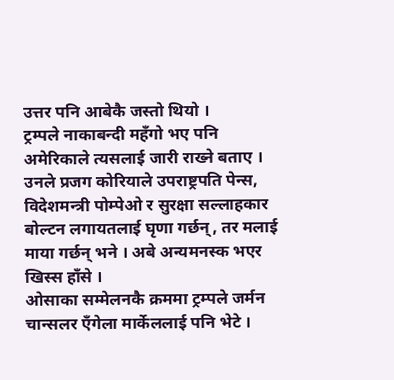उत्तर पनि आबेकै जस्तो थियो ।
ट्रम्पले नाकाबन्दी महँगो भए पनि अमेरिकाले त्यसलाई जारी राख्ने बताए । उनले प्रजग कोरियाले उपराष्ट्रपति पेन्स, विदेशमन्त्री पोम्पेओ र सुरक्षा सल्लाहकार बोल्टन लगायतलाई घृणा गर्छन्, तर मलाई माया गर्छन् भने । अबे अन्यमनस्क भएर खिस्स हाँसे ।
ओसाका सम्मेलनकै क्रममा ट्रम्पले जर्मन चान्सलर एँगेला मार्केललाई पनि भेटे ।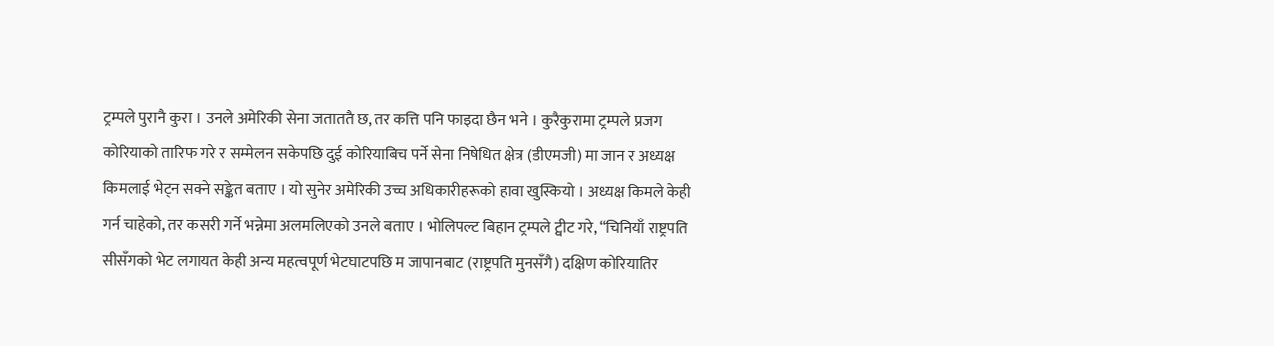ट्रम्पले पुरानै कुरा । उनले अमेरिकी सेना जताततै छ, तर कत्ति पनि फाइदा छैन भने । कुरैकुरामा ट्रम्पले प्रजग कोरियाको तारिफ गरे र सम्मेलन सकेपछि दुई कोरियाबिच पर्ने सेना निषेधित क्षेत्र (डीएमजी) मा जान र अध्यक्ष किमलाई भेट्न सक्ने सङ्केत बताए । यो सुनेर अमेरिकी उच्च अधिकारीहरूको हावा खुस्कियो । अध्यक्ष किमले केही गर्न चाहेको, तर कसरी गर्ने भन्नेमा अलमलिएको उनले बताए । भोलिपल्ट बिहान ट्रम्पले ट्वीट गरे, “चिनियाँ राष्ट्रपति सीसँगको भेट लगायत केही अन्य महत्वपूर्ण भेटघाटपछि म जापानबाट (राष्ट्रपति मुनसँगै) दक्षिण कोरियातिर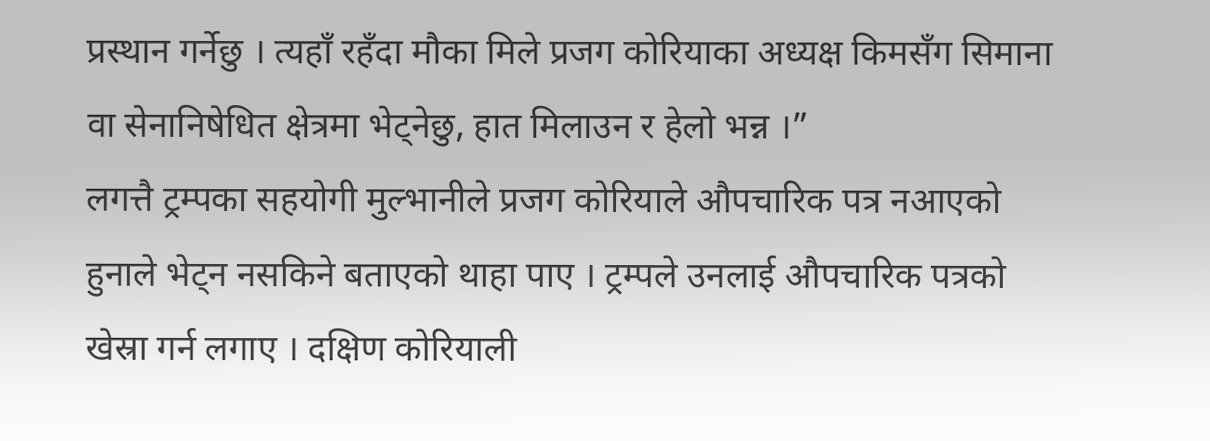प्रस्थान गर्नेछु । त्यहाँ रहँदा मौका मिले प्रजग कोरियाका अध्यक्ष किमसँग सिमाना वा सेनानिषेधित क्षेत्रमा भेट्नेछु, हात मिलाउन र हेलो भन्न ।”
लगत्तै ट्रम्पका सहयोगी मुल्भानीले प्रजग कोरियाले औपचारिक पत्र नआएको हुनाले भेट्न नसकिने बताएको थाहा पाए । ट्रम्पले उनलाई औपचारिक पत्रको खेस्रा गर्न लगाए । दक्षिण कोरियाली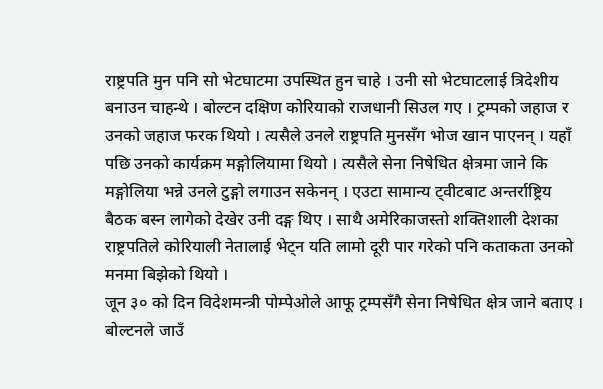राष्ट्रपति मुन पनि सो भेटघाटमा उपस्थित हुन चाहे । उनी सो भेटघाटलाई त्रिदेशीय बनाउन चाहन्थे । बोल्टन दक्षिण कोरियाको राजधानी सिउल गए । ट्रम्पको जहाज र उनको जहाज फरक थियो । त्यसैले उनले राष्ट्रपति मुनसँग भोज खान पाएनन् । यहाँ पछि उनको कार्यक्रम मङ्गोलियामा थियो । त्यसैले सेना निषेधित क्षेत्रमा जाने कि मङ्गोलिया भन्ने उनले टुङ्गो लगाउन सकेनन् । एउटा सामान्य ट्वीटबाट अन्तर्राष्ट्रिय बैठक बस्न लागेको देखेर उनी दङ्ग थिए । साथै अमेरिकाजस्तो शक्तिशाली देशका राष्ट्रपतिले कोरियाली नेतालाई भेट्न यति लामो दूरी पार गरेको पनि कताकता उनको मनमा बिझेको थियो ।
जून ३० को दिन विदेशमन्त्री पोम्पेओले आफू ट्रम्पसँगै सेना निषेधित क्षेत्र जाने बताए । बोल्टनले जाउँ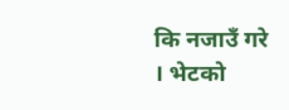कि नजाउँ गरे । भेटको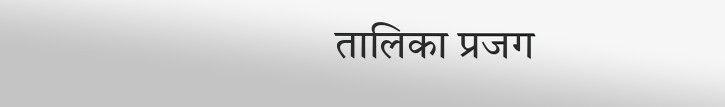तालिका प्रजग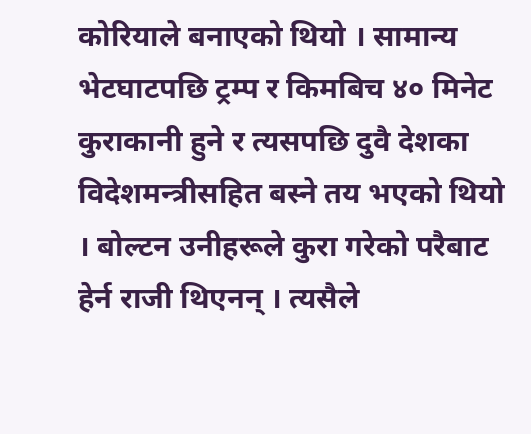कोरियाले बनाएको थियो । सामान्य भेटघाटपछि ट्रम्प र किमबिच ४० मिनेट कुराकानी हुने र त्यसपछि दुवै देशका विदेशमन्त्रीसहित बस्ने तय भएको थियो । बोल्टन उनीहरूले कुरा गरेको परैबाट हेर्न राजी थिएनन् । त्यसैले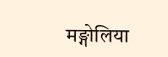मङ्गोलिया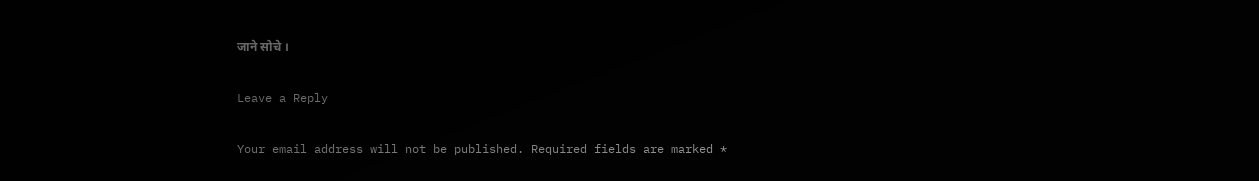जाने सोचे ।

Leave a Reply

Your email address will not be published. Required fields are marked *